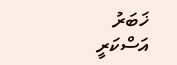ޚަބަރު
އަސްކަރީ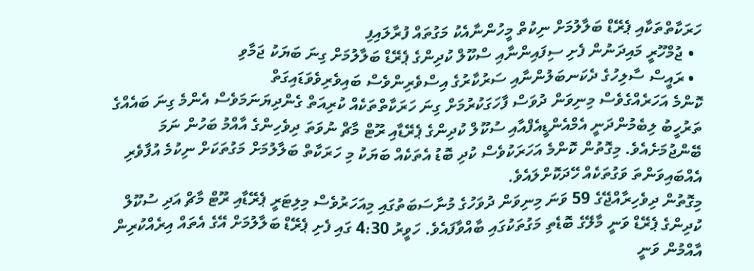ހަރަކާތްތަކާއި ޕެރޭޑް ބަލާލުމަށް ނިކުތް މީހުންނާއެކު މަގުތައް ފުރާލައިފި
  • ޖުމްހޫރީ މައިދަނުން ފެށި ސިފައިންނާއި ސްކޫލް ކުދިންގެ ޕެރޭޑް ބަލާލުމަށް ގިނަ ބަޔަކު ޖަމާވި
  • ރައީސް ސާލިހުގެ ދެކަނބަލުންނާއި ސަރުކާރުގެ އިސްވެރިންވެސް ބައިވެރިވެވަޑައިގަތް
ކޮންމެ އަހަރެއްގެވެސް މިނިވަން ދުވަސް ފާހަގަކުރުމަށް ގިނަ ހަރަކާތްތަކެއް ކުރިއަތް ގެންދިޔަނަމަވެސް އެންމެ ގިނަ ބައެއްގެ ތަރުހީބު ލިބެމުންދަނީ އެމްއެންޑީއެފްއާއި ސުކޫލް ކުދިންގެ ޕެރޭޑާއި ރޫޓް މާޗް ނުވަތަ ދިވެހިންގެ އާއްމު ބަހުން ނަމަ ބޭންޖުމަށެއެވެ. މިގޮތުން ކޮންމެ އަހަރަކުވެސް ކުދި ބޮޑު އެތަކެއް ބަޔަކު މި ހަރަކާތް ބަލާލުމަށް މަގުތަކަށް ނިކުމެ އުފާވެރި އެއްބައިވަންތަ ވަގުތަކެއް ހޭދަކޮށްލައެވެ.
މިގޮތުން ދިވެހިރާއްޖޭގެ 59 ވަނަ މިނިވަން ދުވަހުގެ މުނާސަބަތުގައި މިއަހަރުވެސް މިލިޓަރީ ޕެރޭޑާއި ރޫޓް މާޗް އަދި ސުކޫލް ކުދިންގެ ޕެރޭޑް ވަނީ މާލޭގެ ބޮޑެތި މަގުތަކުގައި ބާއްވާފައެވެ. ހަވީރު 4:30 ގައި ފެށި ޕެރޭޑް ބަލާލުމަށް އޭގެ އެތައް އިރެއްކުރިން އާއްމުން ވަނީ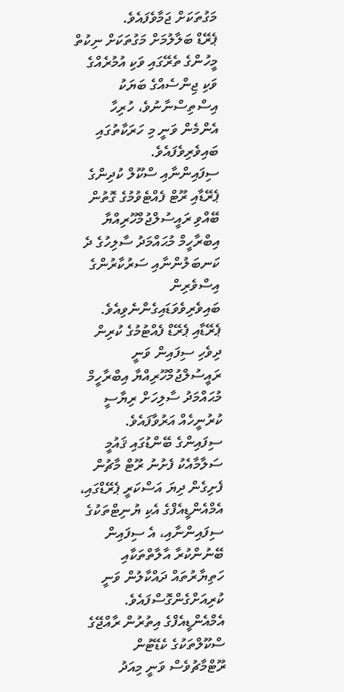މަގުތަކަށް ޖަމާވެފައެވެ.
ޕެރޭޑް ބަލާލުމަށް މަގުތަކަށް ނިކުތް މީހުންގެ ތެރޭގައި ވަކި އުމުރެއްގެ ވަކި ޖިންސެއްގެ ބަޔަކު އިސްތިސްނާނުވެ، ހުރިހާ އެންމެން ވަނީ މި ހަރަކާތުގައި ބައިވެރިވެފައެވެ.
ސިފައިންނާއި ސްކޫލް ކުދިންގެ ޕެރޭޑާއި ރޫޓް ފެއްޓެވުމުގެ ގޮތުން ބޭއްވި ރައީސުލްޖުމްހޫރިއްޔާ އިބްރާހީމް މުޙައްމަދު ސާލިހުގެ ދެ ކަނބަލުންނާއި ސަރުކާރުންގެ އިސްވެރިން ބައިވެރިވެވަޑައިގެންނެވިއެވެ.
ޕެރޭޑާއި ޕެރޭޑް ފެއްޓުމުގެ ކުރިން ދިވެހި ސިފައިން ވަނީ ރައީސުލްޖުމްހޫރިއްޔާ އިބްރާހީމް މުޙައްމަދު ސާލިހަށް ރިޔާސީ ކުރުނީހެއް އަރުވާފައެވެ. ސިފައިންގެ ބޭންޑުގައި ޤައުމީ ސަލާމާއެކު ފެށުނު ރޫޓް މާޗުން ފެށިގެން ދިޔަ އަސްކަރީ ޕެރޭޑްގައި، އެމްއެންޑީއެފްގެ އެކި ޔުނިޓްތަކުގެ ސިފައިންނާއި، އެ ސިފައިން ބޭނުންކުރާ އާލާތްތަކާއި ހަތިޔާރުތައް ދައްކާލުން ވަނީ ކުރިއަށްގެންގޮސްފައެވެ.
އެމްއެންޑީއެފްގެ އިތުރުން ރާއްޖޭގެ ސްކޫލްތަކުގެ ކެޑޭޓުން ރޫޓްމާޗުވެސް ވަނީ މިއަދު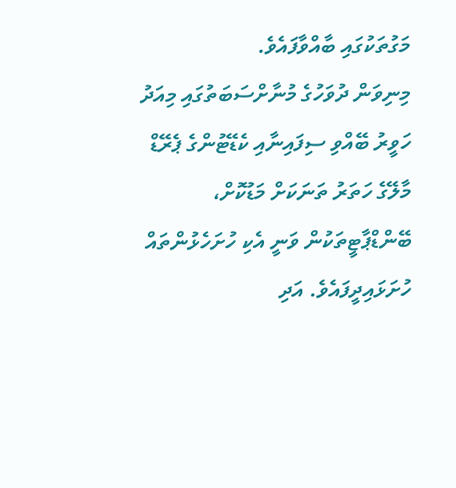މަގުތަކުގައި ބާއްވާފައެވެ.
މިނިވަން ދުވަހުގެ މުނާށްސަބަތުގައި މިއަދު ހަވީރު ބޭއްވި ސިފައިނާއި ކެޑޭޓުންގެ ޕެރޭޑް މާލޭގެ ހަތަރު ތަނަކަށް މަޑުކޮށް، ބޭންޑްޕާޓީތަކުން ވަނީ އެކި ހުށަހެޅުންތައް ހުށަޅައިދީފައެވެ. އަދި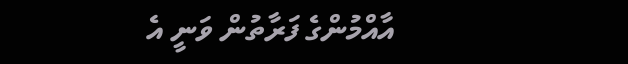އާއްމުންގެ ފަރާތުން ވަނީ އެ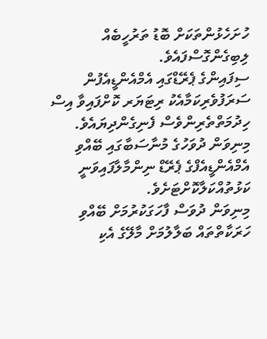ހުށަހެޅުންތަކަށް ބޮޑު ތަރުހީބެއް ލިބިގެންގޮސްފައެވެ.
ސިފައިންގެ ޕެރޭޑްގައި އެމްއެންޑީއެފުން ސަރަފުވެރިކަމާއެކު ރިޓަޔަރ ކޮށްފައިވާ އިސް ހިދުމަތްތެރިންވެސް ފެނިގެންދިޔައެވެ. މިނިވަން ދުވަހުގެ މުނާސަބާގައި ބޭއްވި އެމްއެންޑީއެފްގެ ޕެރޭޑް ނިންމާލާފައިވަނީ ކަޅުތުއްކަލާކޮށްޓަށެވެ.
މިނިވަން ދުވަސް ފާހަގަކުރުމަށް ބޭއްވި ހަރަކާތްތައް ބަލާލުމަށް މާލޭގެ އެކި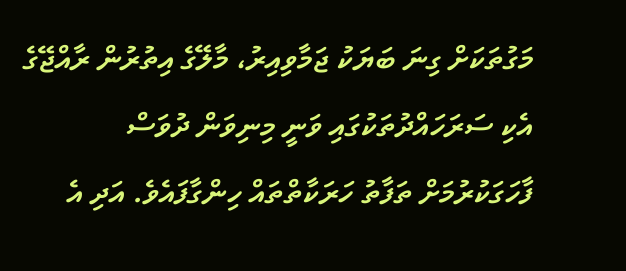މަގުތަކަށް ގިނަ ބަޔަކު ޖަމާވިއިރު، މާލޭގެ އިތުރުން ރާއްޖޭގެ އެކި ސަރަހައްދުތަކުގައި ވަނީ މިނިވަން ދުވަސް ފާހަގަކުރުމަށް ތަފާތު ހަރަކާތްތައް ހިންގާފައެވެ. އަދި އެ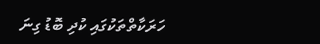ހަރަކާތްތަކުގައި ކުދި ބޮޑު ގިނަ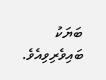ބަޔަކު ބައިވެރިވިއެވެ.